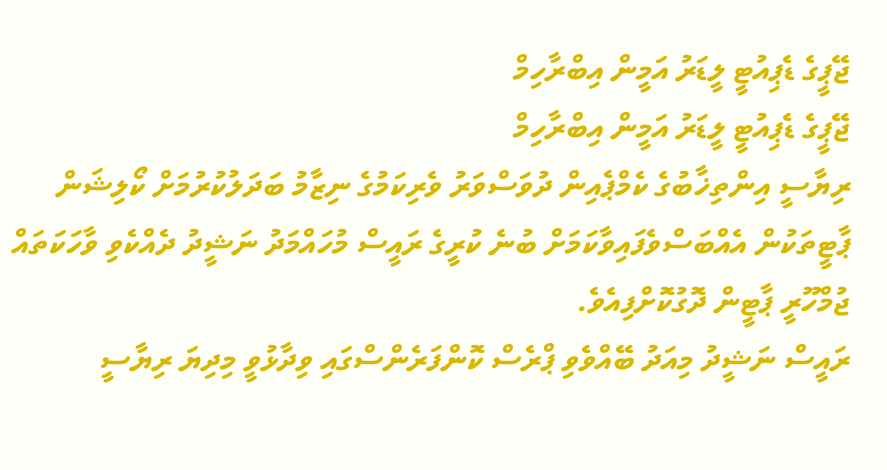ޖޭޕީގެ ޑެޕިއުޓީ ލީޑަރު އަމީން އިބްރާހިމް
ޖޭޕީގެ ޑެޕިއުޓީ ލީޑަރު އަމީން އިބްރާހިމް
ރިޔާސީ އިންތިޚާބުގެ ކެމްޕެއިން ދުވަސްވަރު ވެރިކަމުގެ ނިޒާމު ބަދަލުކުރުމަށް ކޯލިޝަން ޕާޓީތަކުން އެއްބަސްވެފައިވާކަމަށް ބުނެ ކުރީގެ ރައީސް މުހައްމަދު ނަޝީދު ދެއްކެވި ވާހަކަތައް ޖުމްހޫރީ ޕާޓީން ދޮގުކޮށްފިއެވެ.
ރައީސް ނަޝީދު މިއަދު ބޭއްވެވި ޕްރެސް ކޮންފަރެންސްގައި ވިދާޅުވީ މިދިޔަ ރިޔާސީ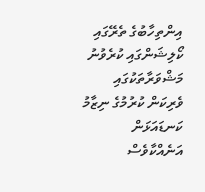އިންތިހާބުގެ ތެރޭގައި ކޯލިޝަންގައި ކުރެވުނު މަޝްވަރާތަކުގައި ވެރިކަން ކުރުމުގެ ނިޒާމު ކަނޑައަޅަން އަނެއްކާވެސް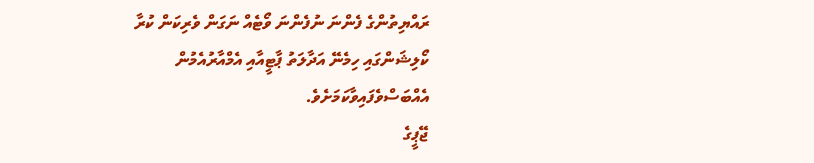ރައްޔިތުންގެ ފެންނަ ނުފެންނަ ވޯޓެއް ނަގަން ވެރިކަން ކުރާ ކޯލިޝަންގައި ހިމެނޭ އަދާލަތު ޕާޓީއާއި އެމްއާރުއެމުން އެއްބަސްވެފައިވާކަމަށެވެ.
ޖޭޕީގެ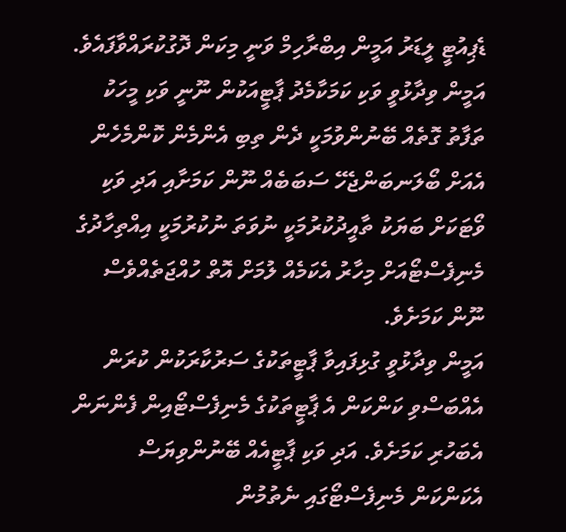ޑެޕިއުޓީ ލީޑަރު އަމީން އިބްރާހިމް ވަނީ މިކަން ދޮގުކުރައްވާފައެވެ. އަމީން ވިދާޅުވީ ވަކި ކަމަކާމެދު ޕާޓީއަކުން ނޫނީ ވަކި މީހަކު ތަފާތު ގޮތެއް ބޭނުންވުމަކީ ދެން ތިބި އެންމެން ކޮންމެހެން އެއަށް ބޯލަނބަންޖެހޭ ސަބަބެއް ނޫން ކަމަށާއި އަދި ވަކި ވޯޓަކަށް ބަޔަކު ތާއީދުކުރުމަކީ ނުވަތަ ނުކުރުމަކީ އިއްތިހާދުގެ މެނިފެސްޓޯއަށް މިހާރު އެކަމެއް ލުމަށް އޮތް ހުއްޖަތެއްވެސް ނޫން ކަމަށެވެ.
އަމީން ވިދާޅުވީ ގުޅިފައިވާ ޕާޓީތަކުގެ ސަރުކާރަކުން ކުރަން އެއްބަސްވި ކަންކަން އެ ޕާޓީތަކުގެ މެނިފެސްޓޯއިން ފެންނަން އެބަހުރި ކަމަށެވެ. އަދި ވަކި ޕާޓީއެއް ބޭނުންވިޔަސް އެކަންކަން މެނިފެސްޓޯގައި ނެތުމުން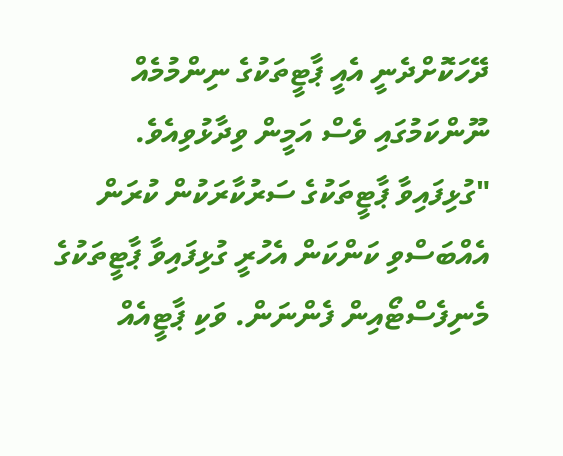ދޭހަކޮށްދެނީ އެއީ ޕާޓީތަކުގެ ނިންމުމެއް ނޫންކަމުގައި ވެސް އަމީން ވިދާޅުވިއެވެ.
"ގުޅިފައިވާ ޕާޓީތަކުގެ ސަރުކާރަކުން ކުރަން އެއްބަސްވި ކަންކަން އެހުރީ ގުޅިފައިވާ ޕާޓީތަކުގެ މެނިފެސްޓޯއިން ފެންނަން. ވަކި ޕާޓީއެއް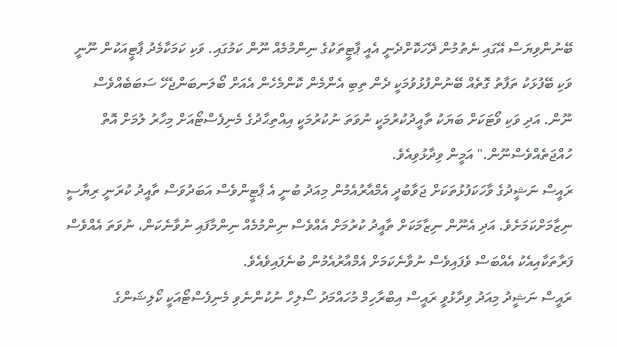ބޭނުންވިޔަސް އޭގައި ނެތުމުން ދޭހަކޮށްދެނީ އެއީ ޕާޓީތަކުގެ ނިންމުމެއް ނޫން ކަމުގައި. ވަކި ކަމަކާމެދު ޕާޓީއަކުން ނޫނީ ވަކި ބޭފުޅަކު ތަފާތު ގޮތެއް ބޭނުންފުޅުވުމަކީ ދެން ތިބި އެންމެން ކޮންމެހެން އެއަށް ބޯލަނބަންޖެހޭ ސަބަބެއްވެސް ނޫން. އަދި ވަކި ވޯޓަކަށް ބަޔަކު ތާއީދުކުރުމަކީ ނުވަތަ ނުކުރުމަކީ އިއްތިޙާދުގެ މެނިފެސްޓޯއަށް މިހާރު ލުމަށް އޮތް ހުއްޖަތެއްވެސްނޫން." އަމީން ވިދާޅުވިއެވެ.
ރައީސް ނަޝީދުގެ ވާހަކަފުޅުތަކަށް ޖަވާބުދީ އެމްއާރުއެމުން މިއަދު ބުނީ އެ ޕާޓީންވެސް އަބަދުވަސް ތާއީދު ކުރަނީ ރިޔާސީ ނިޒާމަށްކަމަށެވެ. އަދި އެނޫން ނިޒާމަކަށް ތާއީދު ކުރުމަށް އެއްވެސް ނިންމުމެއް ނިންމާފައި ނުވާނެކަން، ނުވަތަ އެއްވެސް ފަރާތަކާއިއެކު އެއްބަސް ވެފައިވެސް ނުވާނެކަމަށް އެމްއާރުއެމުން ބުނެފައިވެއެވެ.
ރައީސް ނަޝީދު މިއަދު ވިދާޅުވީ ރައީސް އިބްރާހިމް މުހައްމަދު ސޯލިހް ނުކުންނެވި މެނިފެސްޓޯއަކީ ކޯލިޝަންގެ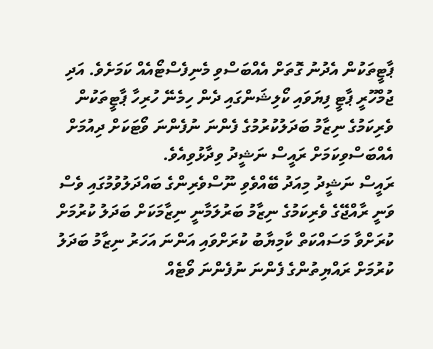ޕާޓީތަކުން އެދުނު ގޮތަށް އެއްބަސްވި މެނިފެސްޓޯއެއް ކަމަށެވެ. އަދި ޖުމްހޫރީ ޕާޓީ ފިޔަވައި ކޯލިޝަންގައި ދެން ހިމެނޭ ހުރިހާ ޕާޓީތަކުން ވެރިކަމުގެ ނިޒާމު ބަދަލުކުރުމުގެ ފެންނަ ނުފެންނަ ވޯޓަކަށް ދިއުމަށް އެއްބަސްވިކަމަށް ރައީސް ނަޝީދު ވިދާޅުވިއެވެ.
ރައީސް ނަޝީދު މިއަދު ބޭއްވެވި ނޫސްވެރިންގެ ބައްދަލުވުމުގައި ވެސް ވަނީ ރާއްޖޭގެ ވެރިކަމުގެ ނިޒާމު ބަރުލަމާނީ ނިޒާމަކަށް ބަދަލު ކުރުމަށް ކުރަށްވާ މަސައްކަތް ކާމިޔާބު ކުރަށްވައި އަންނަ އަހަރު ނިޒާމު ބަދަލު ކުރުމަށް ރައްޔިތުންގެ ފެންނަ ނުފެންނަ ވޯޓެއް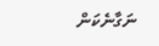ނަގާނެކަން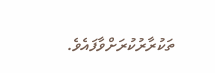ތަކުރާރުކުރަށްވާފައެވެ.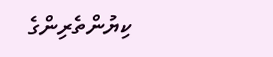ކިޔުންތެރިންގެ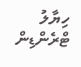ހިޔާލު
ޓްރެންޑިން